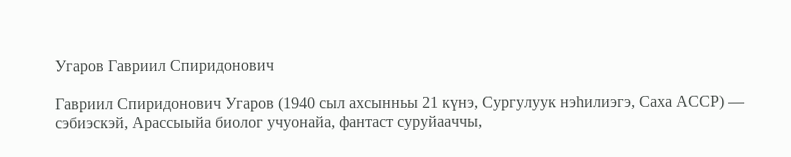Угаров Гавриил Спиридонович

Гавриил Спиридонович Угаров (1940 сыл ахсынньы 21 күнэ, Сургулуук нэһилиэгэ, Саха АССР) — сэбиэскэй, Арассыыйа биолог учуонайа, фантаст суруйааччы,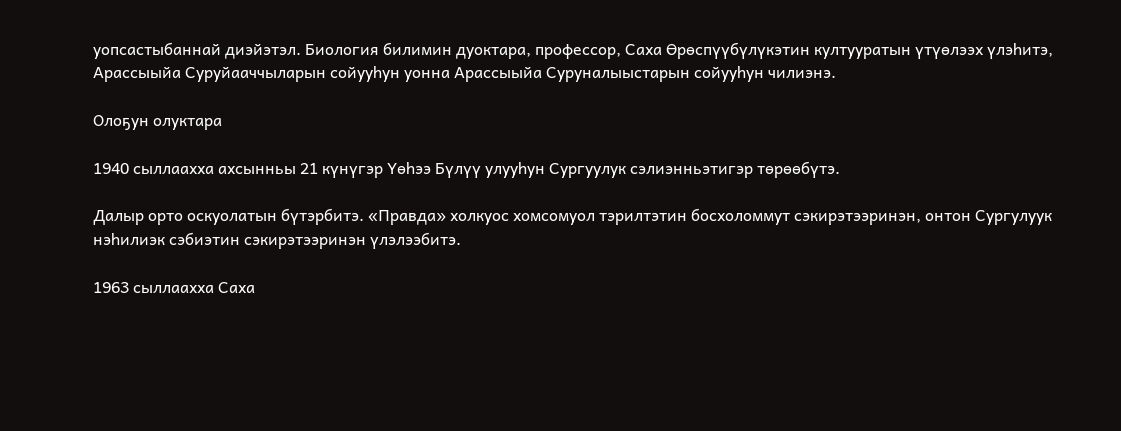уопсастыбаннай диэйэтэл. Биология билимин дуоктара, профессор, Саха Өрөспүүбүлүкэтин култууратын үтүөлээх үлэһитэ, Арассыыйа Суруйааччыларын сойууһун уонна Арассыыйа Суруналыыстарын сойууһун чилиэнэ.

Олоҕун олуктара

1940 сыллаахха ахсынньы 21 күнүгэр Үөһээ Бүлүү улууһун Сургуулук сэлиэнньэтигэр төрөөбүтэ.

Далыр орто оскуолатын бүтэрбитэ. «Правда» холкуос хомсомуол тэрилтэтин босхоломмут сэкирэтээринэн, онтон Сургулуук нэһилиэк сэбиэтин сэкирэтээринэн үлэлээбитэ.

1963 сыллаахха Саха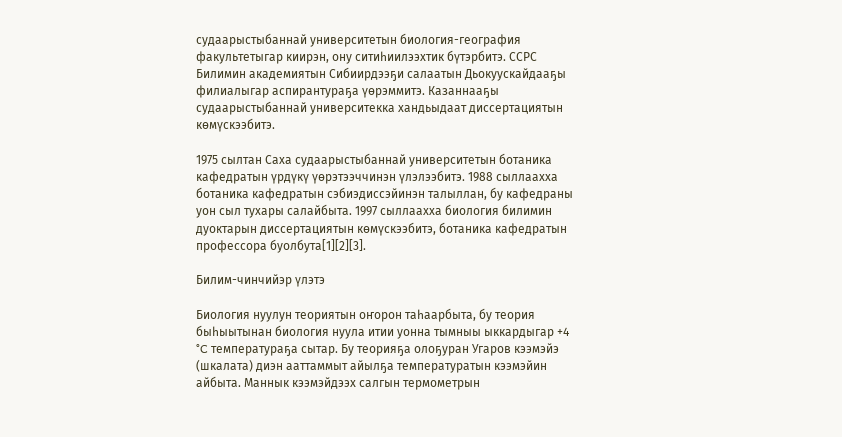судаарыстыбаннай университетын биология-география факультетыгар киирэн, ону ситиһиилээхтик бүтэрбитэ. ССРС Билимин академиятын Сибиирдээҕи салаатын Дьокуускайдааҕы филиалыгар аспирантураҕа үөрэммитэ. Казаннааҕы судаарыстыбаннай университекка хандьыдаат диссертациятын көмүскээбитэ.

1975 сылтан Саха судаарыстыбаннай университетын ботаника кафедратын үрдүкү үөрэтээччинэн үлэлээбитэ. 1988 сыллаахха ботаника кафедратын сэбиэдиссэйинэн талыллан, бу кафедраны уон сыл тухары салайбыта. 1997 сыллаахха биология билимин дуоктарын диссертациятын көмүскээбитэ, ботаника кафедратын профессора буолбута[1][2][3].

Билим-чинчийэр үлэтэ

Биология нуулун теориятын оҥорон таһаарбыта, бу теория быһыытынан биология нуула итии уонна тымныы ыккардыгар +4 °C температураҕа сытар. Бу теорияҕа олоҕуран Угаров кээмэйэ (шкалата) диэн ааттаммыт айылҕа температуратын кээмэйин айбыта. Маннык кээмэйдээх салгын термометрын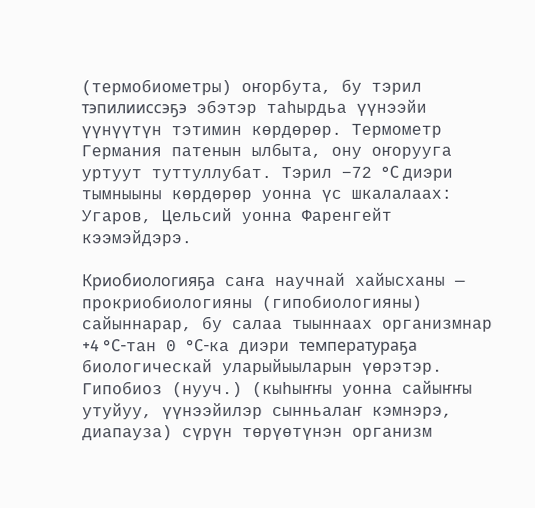(термобиометры) оҥорбута, бу тэрил тэпилииссэҕэ эбэтэр таһырдьа үүнээйи үүнүүтүн тэтимин көрдөрөр. Термометр Германия патенын ылбыта, ону оҥорууга уртуут туттуллубат. Тэрил −72 °C диэри тымныыны көрдөрөр уонна үс шкалалаах: Угаров, Цельсий уонна Фаренгейт кээмэйдэрэ.

Криобиологияҕа саҥа научнай хайысханы — прокриобиологияны (гипобиологияны) сайыннарар, бу салаа тыыннаах организмнар +4 °C-тан 0 °C-ка диэри температураҕа биологическай уларыйыыларын үөрэтэр. Гипобиоз (нууч.) (кыһыҥҥы уонна сайыҥҥы утуйуу, үүнээйилэр сынньалаҥ кэмнэрэ, диапауза) сүрүн төрүөтүнэн организм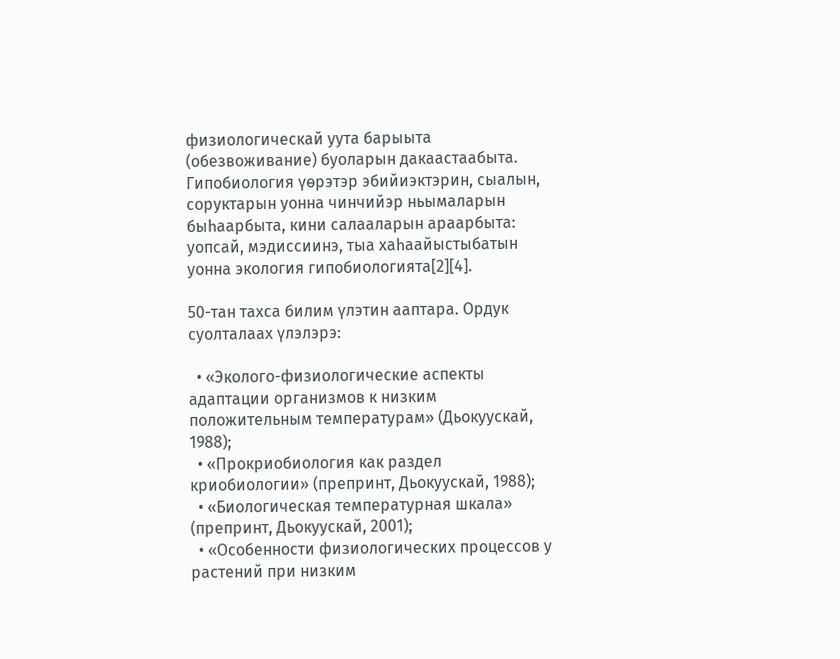физиологическай уута барыыта (обезвоживание) буоларын дакаастаабыта. Гипобиология үөрэтэр эбийиэктэрин, сыалын, соруктарын уонна чинчийэр ньымаларын быһаарбыта, кини салааларын араарбыта: уопсай, мэдиссиинэ, тыа хаһаайыстыбатын уонна экология гипобиологията[2][4].

50-тан тахса билим үлэтин ааптара. Ордук суолталаах үлэлэрэ:

  • «Эколого-физиологические аспекты адаптации организмов к низким положительным температурам» (Дьокуускай, 1988);
  • «Прокриобиология как раздел криобиологии» (препринт, Дьокуускай, 1988);
  • «Биологическая температурная шкала» (препринт, Дьокуускай, 2001);
  • «Особенности физиологических процессов у растений при низким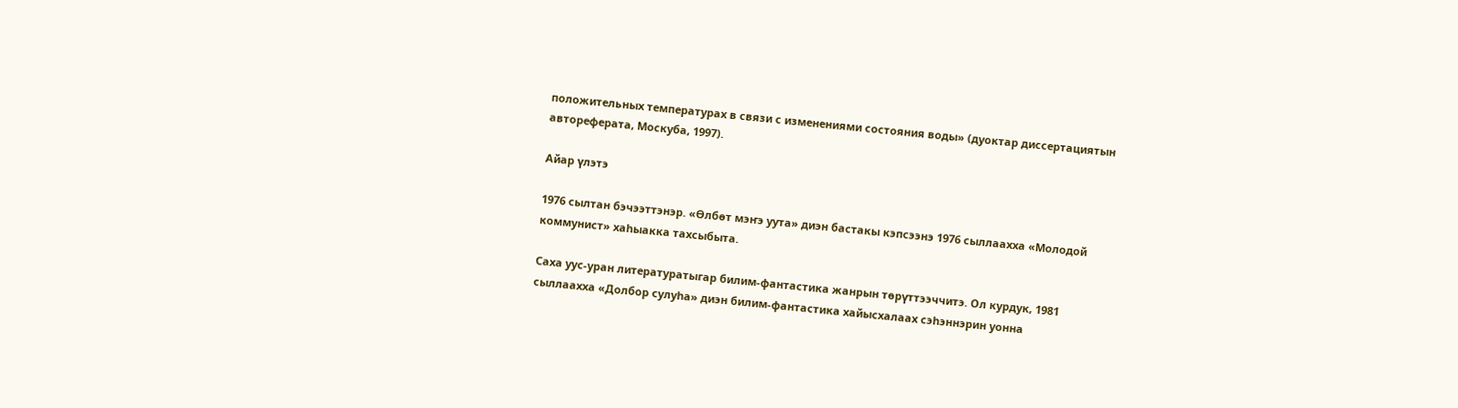положительных температурах в связи с изменениями состояния воды» (дуоктар диссертациятын автореферата, Москуба, 1997).

Айар үлэтэ

1976 сылтан бэчээттэнэр. «Өлбөт мэҥэ уута» диэн бастакы кэпсээнэ 1976 сыллаахха «Молодой коммунист» хаһыакка тахсыбыта.

Саха уус-уран литературатыгар билим-фантастика жанрын төрүттээччитэ. Ол курдук, 1981 сыллаахха «Долбор сулуһа» диэн билим-фантастика хайысхалаах сэһэннэрин уонна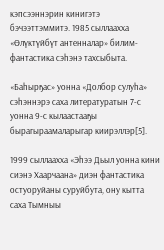кэпсээннэрин кинигэтэ бэчээттэммитэ. 1985 сыллаахха «Өлүктүйбүт антенналар» билим-фантастика сэһэнэ тахсыбыта.

«Баһырҕас» уонна «Долбор сулуһа» сэһэннэрэ саха литературатын 7-с уонна 9-с кылаастааҕы бырагыраамаларыгар киирэллэр[5].

1999 сыллаахха «Эһээ Дьыл уонна кини сиэнэ Хаарчаана» диэн фантастика остуоруйаны суруйбута, ону кытта саха Тымныы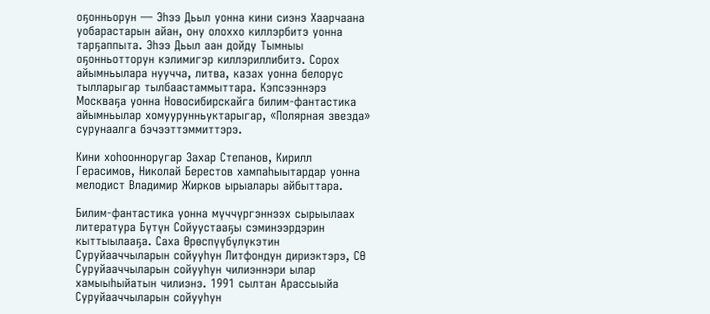оҕонньорун — Эһээ Дьыл уонна кини сиэнэ Хаарчаана уобарастарын айан, ону олоххо киллэрбитэ уонна тарҕаппыта. Эһээ Дьыл аан дойду Тымныы оҕонньотторун кэлимигэр киллэриллибитэ. Сорох айымньылара нуучча, литва, казах уонна белорус тылларыгар тылбаастаммыттара. Кэпсээннэрэ Москваҕа уонна Новосибирскайга билим-фантастика айымньылар хомуурунньуктарыгар, «Полярная звезда» сурунаалга бэчээттэммиттэрэ.

Кини хоһоонноругар Захар Степанов, Кирилл Герасимов, Николай Берестов хампаһыытардар уонна мелодист Владимир Жирков ырыалары айбыттара.

Билим-фантастика уонна мүччүргэннээх сырыылаах литература Бүтүн Сойуустааҕы сэминээрдэрин кыттыылааҕа. Саха Өрөспүүбүлүкэтин Суруйааччыларын сойууһун Литфондун дириэктэрэ, СӨ Суруйааччыларын сойууһун чилиэннэри ылар хамыыһыйатын чилиэнэ. 1991 сылтан Арассыыйа Суруйааччыларын сойууһун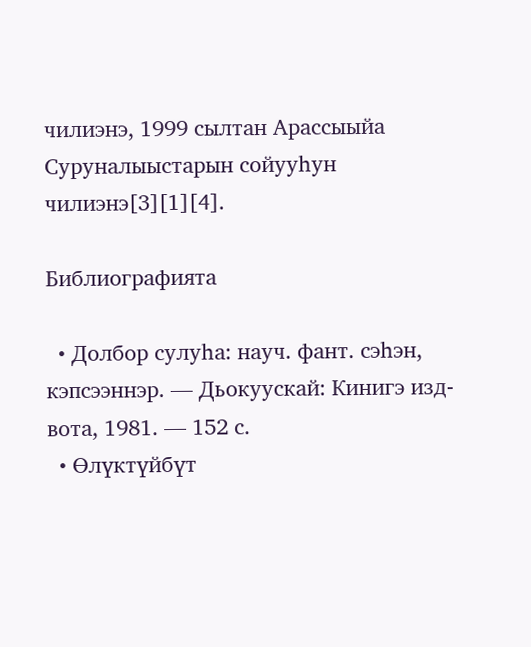чилиэнэ, 1999 сылтан Арассыыйа Суруналыыстарын сойууһун чилиэнэ[3][1][4].

Библиографията

  • Долбор сулуһа: науч. фант. сэһэн, кэпсээннэр. — Дьокуускай: Кинигэ изд-вота, 1981. — 152 с.
  • Өлүктүйбүт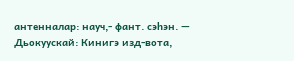антенналар: науч,- фант. сэһэн. — Дьокуускай: Кинигэ изд-вота,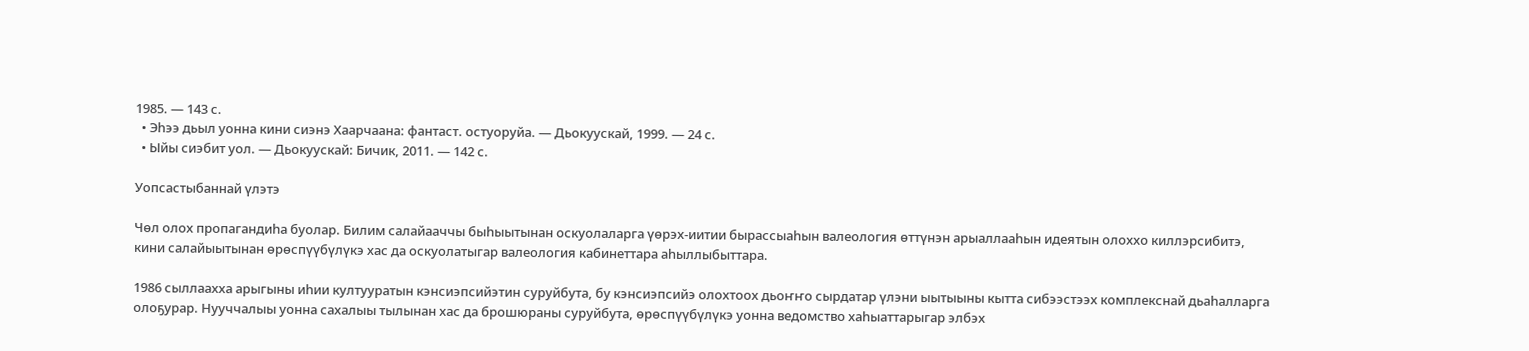1985. — 143 с.
  • Эһээ дьыл уонна кини сиэнэ Хаарчаана: фантаст. остуоруйа. — Дьокуускай, 1999. — 24 с.
  • Ыйы сиэбит уол. — Дьокуускай: Бичик, 2011. — 142 с.

Уопсастыбаннай үлэтэ

Чөл олох пропагандиһа буолар. Билим салайааччы быһыытынан оскуолаларга үөрэх-иитии бырассыаһын валеология өттүнэн арыаллааһын идеятын олоххо киллэрсибитэ, кини салайыытынан өрөспүүбүлүкэ хас да оскуолатыгар валеология кабинеттара аһыллыбыттара.

1986 сыллаахха арыгыны иһии култууратын кэнсиэпсийэтин суруйбута, бу кэнсиэпсийэ олохтоох дьоҥҥо сырдатар үлэни ыытыыны кытта сибээстээх комплекснай дьаһалларга олоҕурар. Нууччалыы уонна сахалыы тылынан хас да брошюраны суруйбута, өрөспүүбүлүкэ уонна ведомство хаһыаттарыгар элбэх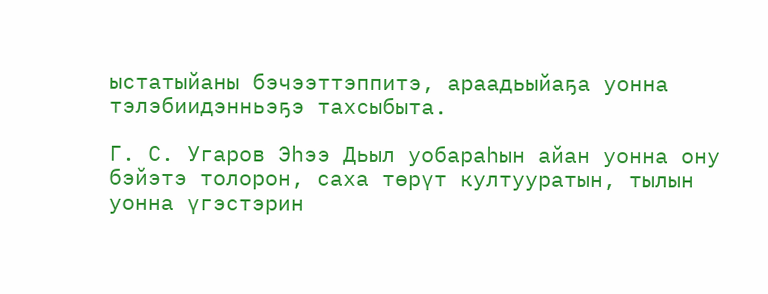ыстатыйаны бэчээттэппитэ, араадьыйаҕа уонна тэлэбиидэнньэҕэ тахсыбыта.

Г. С. Угаров Эһээ Дьыл уобараһын айан уонна ону бэйэтэ толорон, саха төрүт култууратын, тылын уонна үгэстэрин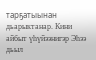тарҕатыынан дьарыктанар. Кини айбыт үһүйээнигэр Эһээ дьыл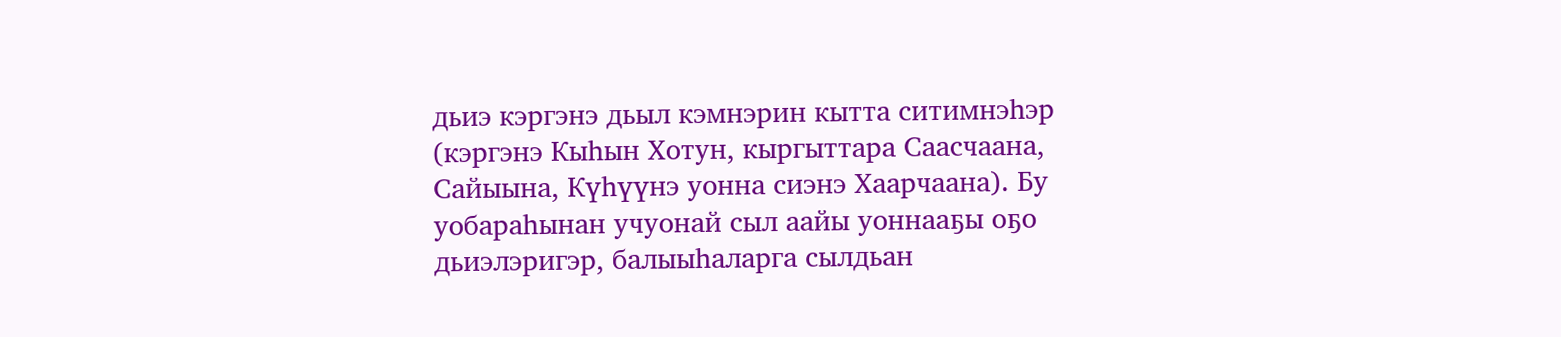дьиэ кэргэнэ дьыл кэмнэрин кытта ситимнэһэр (кэргэнэ Кыһын Хотун, кыргыттара Саасчаана, Сайыына, Күһүүнэ уонна сиэнэ Хаарчаана). Бу уобараһынан учуонай сыл аайы уоннааҕы оҕо дьиэлэригэр, балыыһаларга сылдьан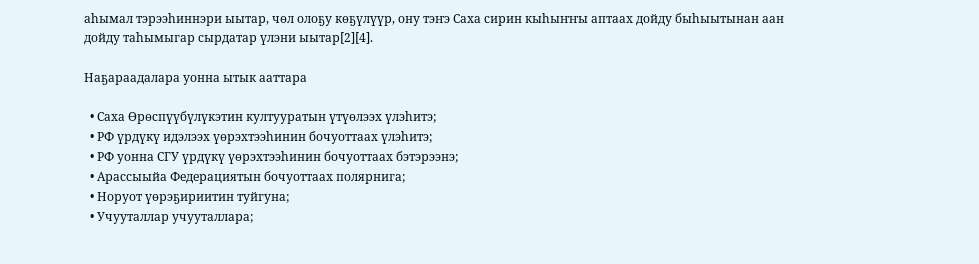аһымал тэрээһиннэри ыытар, чөл олоҕу көҕүлүүр, ону тэҥэ Саха сирин кыһыҥҥы аптаах дойду быһыытынан аан дойду таһымыгар сырдатар үлэни ыытар[2][4].

Наҕараадалара уонна ытык ааттара

  • Саха Өрөспүүбүлүкэтин култууратын үтүөлээх үлэһитэ;
  • РФ үрдүкү идэлээх үөрэхтээһинин бочуоттаах үлэһитэ;
  • РФ уонна СГУ үрдүкү үөрэхтээһинин бочуоттаах бэтэрээнэ;
  • Арассыыйа Федерациятын бочуоттаах полярнига;
  • Норуот үөрэҕириитин туйгуна;
  • Учууталлар учууталлара;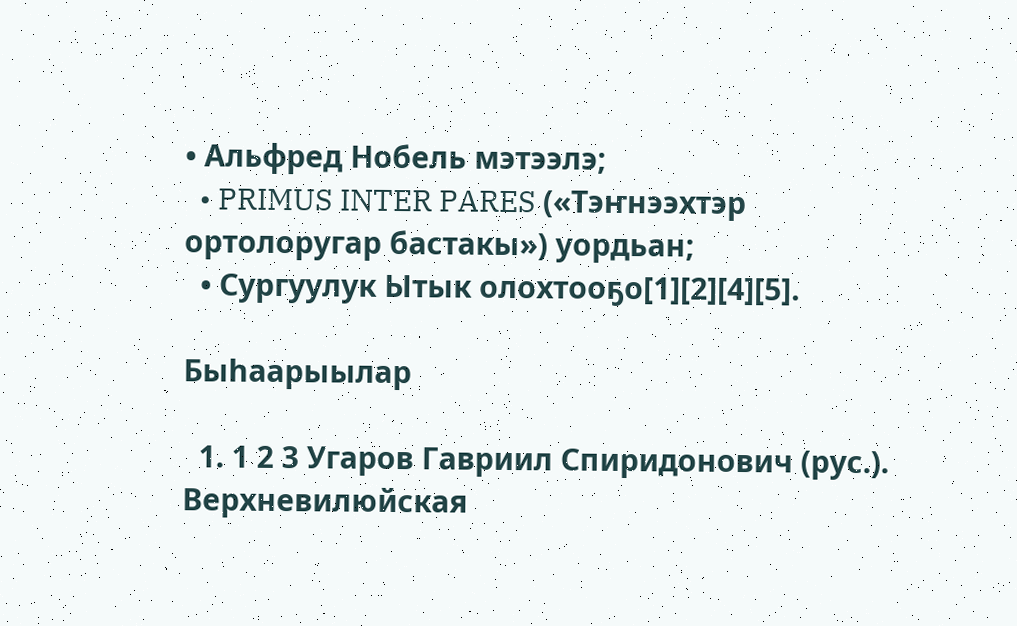• Альфред Нобель мэтээлэ;
  • PRIMUS INTER PARES («Тэҥнээхтэр ортолоругар бастакы») уордьан;
  • Сургуулук Ытык олохтооҕо[1][2][4][5].

Быһаарыылар

  1. 1 2 3 Угаров Гавриил Спиридонович (рус.). Верхневилюйская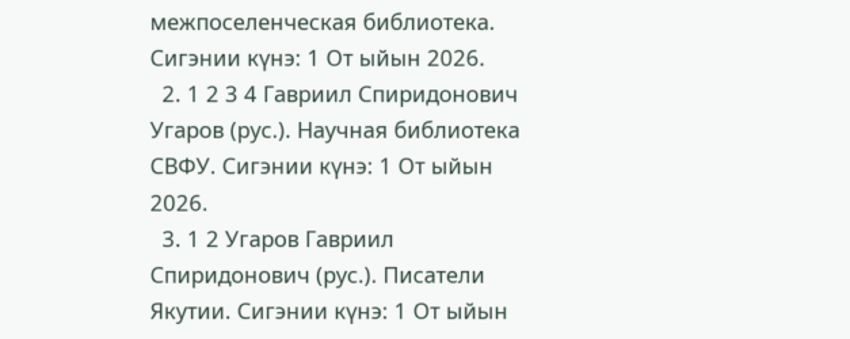межпоселенческая библиотека. Сигэнии күнэ: 1 От ыйын 2026.
  2. 1 2 3 4 Гавриил Спиридонович Угаров (рус.). Научная библиотека СВФУ. Сигэнии күнэ: 1 От ыйын 2026.
  3. 1 2 Угаров Гавриил Спиридонович (рус.). Писатели Якутии. Сигэнии күнэ: 1 От ыйын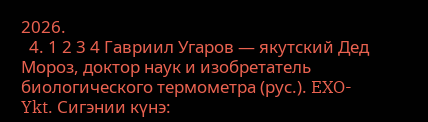2026.
  4. 1 2 3 4 Гавриил Угаров — якутский Дед Мороз, доктор наук и изобретатель биологического термометра (рус.). EXO-Ykt. Сигэнии күнэ: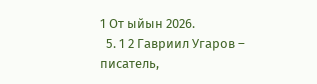1 От ыйын 2026.
  5. 1 2 Гавриил Угаров – писатель,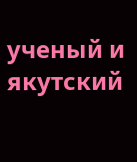ученый и якутский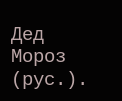Дед Мороз (рус.).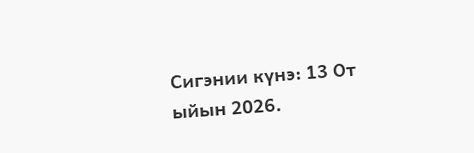Сигэнии күнэ: 13 От ыйын 2026.